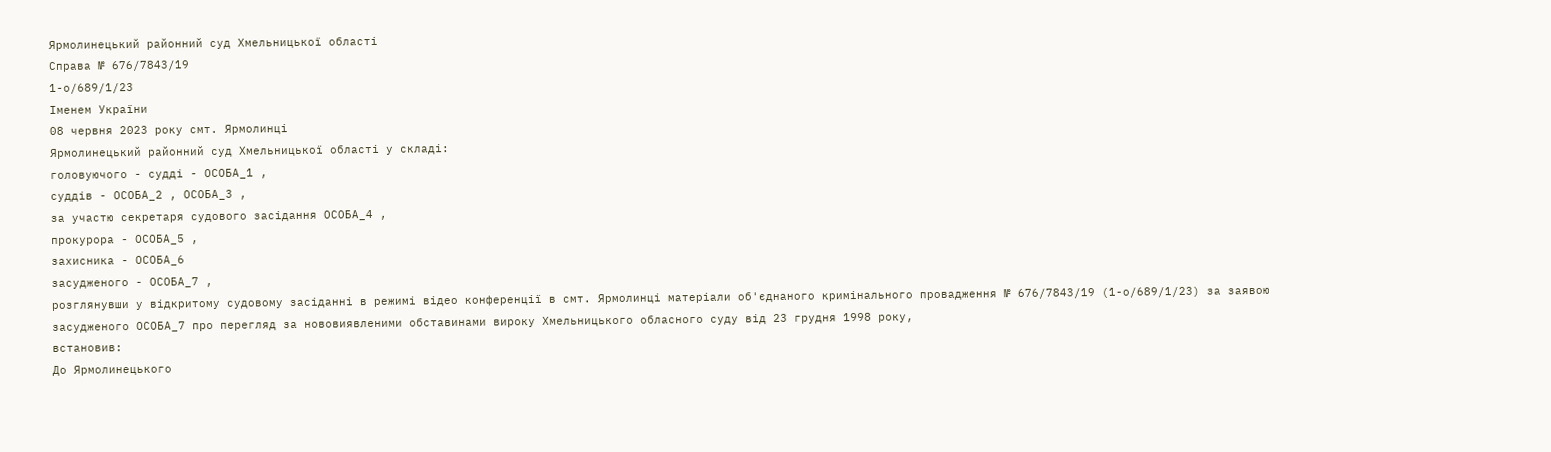Ярмолинецький районний суд Хмельницької області
Справа № 676/7843/19
1-о/689/1/23
Іменем України
08 червня 2023 року смт. Ярмолинці
Ярмолинецький районний суд Хмельницької області у складі:
головуючого - судді - ОСОБА_1 ,
суддів - ОСОБА_2 , ОСОБА_3 ,
за участю секретаря судового засідання ОСОБА_4 ,
прокурора - ОСОБА_5 ,
захисника - ОСОБА_6
засудженого - ОСОБА_7 ,
розглянувши у відкритому судовому засіданні в режимі відео конференції в смт. Ярмолинці матеріали об'єднаного кримінального провадження № 676/7843/19 (1-о/689/1/23) за заявою засудженого ОСОБА_7 про перегляд за нововиявленими обставинами вироку Хмельницького обласного суду від 23 грудня 1998 року,
встановив:
До Ярмолинецького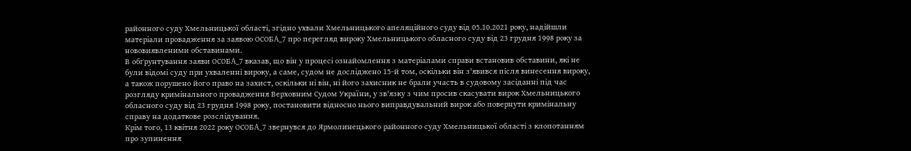районного суду Хмельницької області, згідно ухвали Хмельницького апеляційного суду від 05.10.2021 року, надійшли матеріали провадження за заявою ОСОБА_7 про перегляд вироку Хмельницького обласного суду від 23 грудня 1998 року за нововиявленими обставинами.
В обґрунтування заяви ОСОБА_7 вказав, що він у процесі ознайомлення з матеріалами справи встановив обставини, які не були відомі суду при ухваленні вироку, а саме, судом не досліджено 15-й том, оскільки він з'явився після винесення вироку, а також порушено його право на захист, оскільки ні він, ні його захисник не брали участь в судовому засіданні під час розгляду кримінального провадження Верховним Судом України, у зв'язку з чим просив скасувати вирок Хмельницького обласного суду від 23 грудня 1998 року, постановити відносно нього виправдувальний вирок або повернути кримінальну справу на додаткове розслідування.
Крім того, 13 квітня 2022 року ОСОБА_7 звернувся до Ярмолинецького районного суду Хмельницької області з клопотанням про зупинення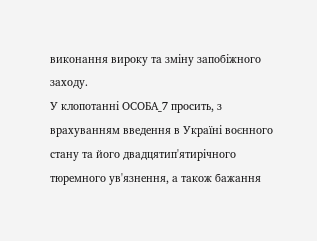виконання вироку та зміну запобіжного заходу.
У клопотанні ОСОБА_7 просить, з врахуванням введення в Україні воєнного стану та його двадцятип'ятирічного тюремного ув'язнення, а також бажання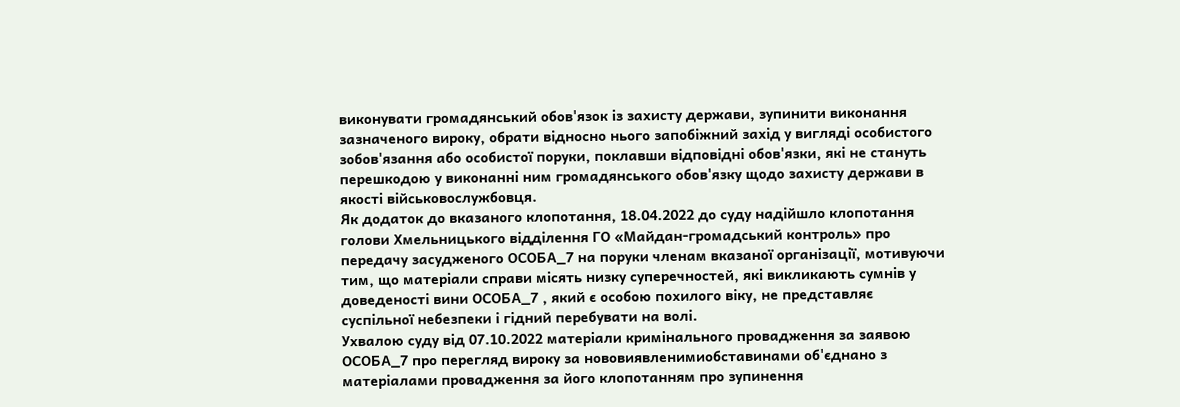виконувати громадянський обов'язок із захисту держави, зупинити виконання зазначеного вироку, обрати відносно нього запобіжний захід у вигляді особистого зобов'язання або особистої поруки, поклавши відповідні обов'язки, які не стануть перешкодою у виконанні ним громадянського обов'язку щодо захисту держави в якості військовослужбовця.
Як додаток до вказаного клопотання, 18.04.2022 до суду надійшло клопотання голови Хмельницького відділення ГО «Майдан-громадський контроль» про передачу засудженого ОСОБА_7 на поруки членам вказаної організації, мотивуючи тим, що матеріали справи місять низку суперечностей, які викликають сумнів у доведеності вини ОСОБА_7 , який є особою похилого віку, не представляє суспільної небезпеки і гідний перебувати на волі.
Ухвалою суду від 07.10.2022 матеріали кримінального провадження за заявою ОСОБА_7 про перегляд вироку за нововиявленимиобставинами об'єднано з матеріалами провадження за його клопотанням про зупинення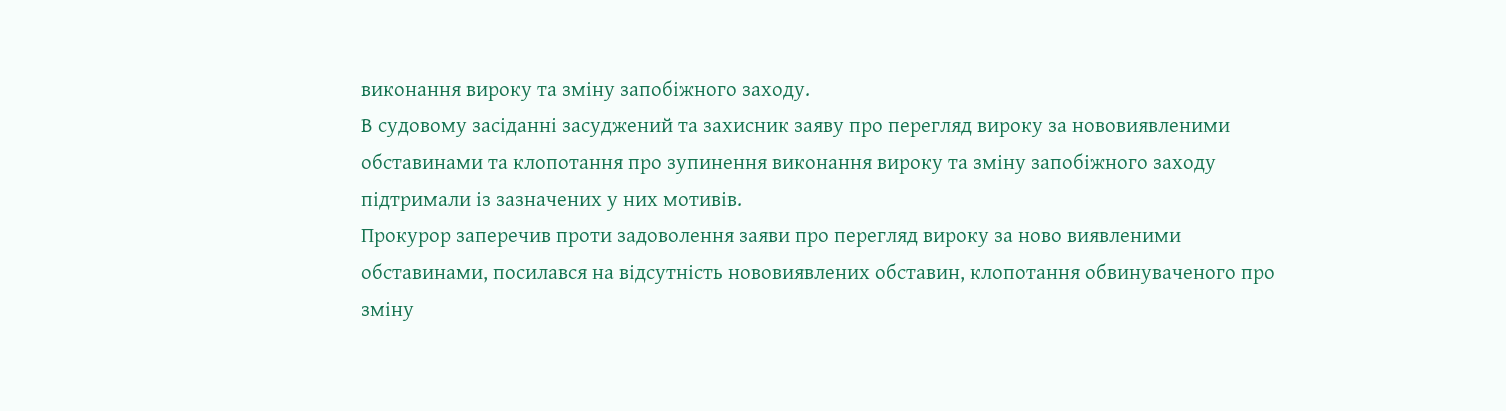виконання вироку та зміну запобіжного заходу.
В судовому засіданні засуджений та захисник заяву про перегляд вироку за нововиявленими обставинами та клопотання про зупинення виконання вироку та зміну запобіжного заходу підтримали із зазначених у них мотивів.
Прокурор заперечив проти задоволення заяви про перегляд вироку за ново виявленими обставинами, посилався на відсутність нововиявлених обставин, клопотання обвинуваченого про зміну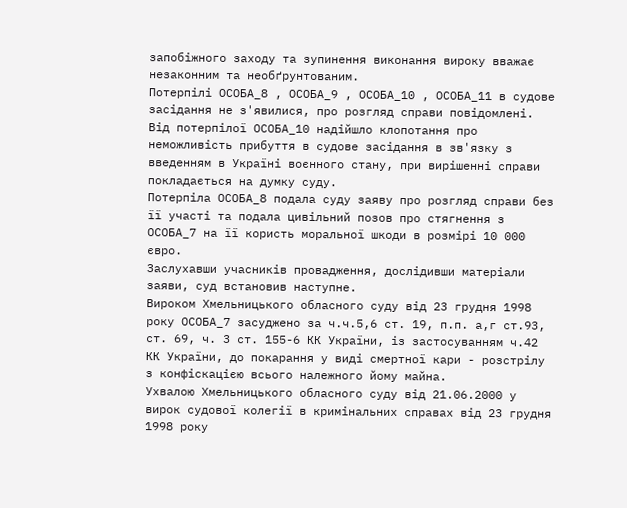запобіжного заходу та зупинення виконання вироку вважає незаконним та необґрунтованим.
Потерпілі ОСОБА_8 , ОСОБА_9 , ОСОБА_10 , ОСОБА_11 в судове засідання не з'явилися, про розгляд справи повідомлені.
Від потерпілої ОСОБА_10 надійшло клопотання про неможливість прибуття в судове засідання в зв'язку з введенням в Україні воєнного стану, при вирішенні справи покладається на думку суду.
Потерпіла ОСОБА_8 подала суду заяву про розгляд справи без її участі та подала цивільний позов про стягнення з ОСОБА_7 на її користь моральної шкоди в розмірі 10 000 євро.
Заслухавши учасників провадження, дослідивши матеріали заяви, суд встановив наступне.
Вироком Хмельницького обласного суду від 23 грудня 1998 року ОСОБА_7 засуджено за ч.ч.5,6 ст. 19, п.п. а,г ст.93, ст. 69, ч. 3 ст. 155-6 КК України, із застосуванням ч.42 КК України, до покарання у виді смертної кари - розстрілу з конфіскацією всього належного йому майна.
Ухвалою Хмельницького обласного суду від 21.06.2000 у вирок судової колегії в кримінальних справах від 23 грудня 1998 року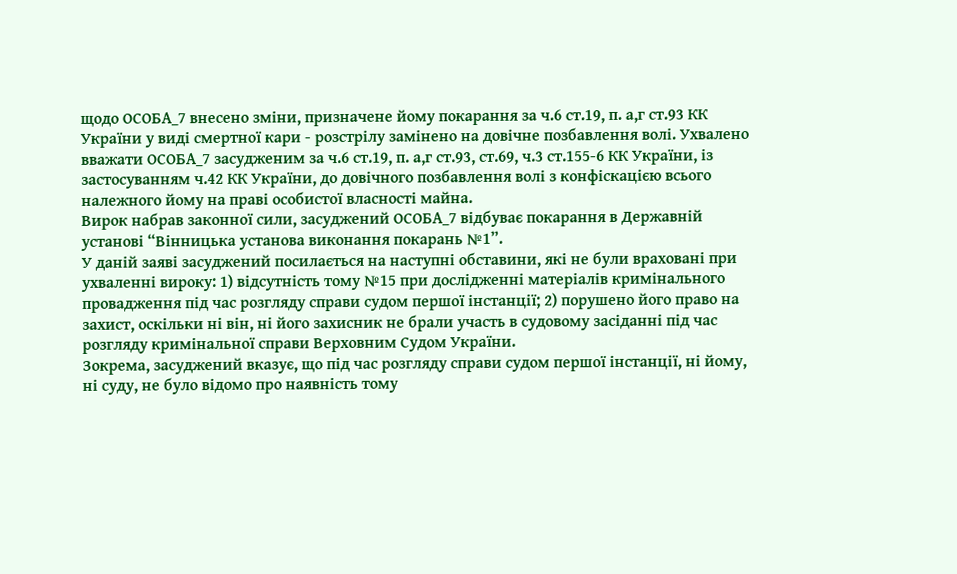щодо ОСОБА_7 внесено зміни, призначене йому покарання за ч.6 ст.19, п. а,г ст.93 КК України у виді смертної кари - розстрілу замінено на довічне позбавлення волі. Ухвалено вважати ОСОБА_7 засудженим за ч.6 ст.19, п. а,г ст.93, ст.69, ч.3 ст.155-6 КК України, із застосуванням ч.42 КК України, до довічного позбавлення волі з конфіскацією всього належного йому на праві особистої власності майна.
Вирок набрав законної сили, засуджений ОСОБА_7 відбуває покарання в Державній установі “Вінницька установа виконання покарань №1”.
У даній заяві засуджений посилається на наступні обставини, які не були враховані при ухваленні вироку: 1) відсутність тому №15 при дослідженні матеріалів кримінального провадження під час розгляду справи судом першої інстанції; 2) порушено його право на захист, оскільки ні він, ні його захисник не брали участь в судовому засіданні під час розгляду кримінальної справи Верховним Судом України.
Зокрема, засуджений вказує, що під час розгляду справи судом першої інстанції, ні йому, ні суду, не було відомо про наявність тому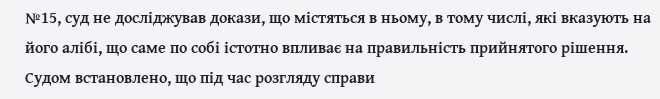№15, суд не досліджував докази, що містяться в ньому, в тому числі, які вказують на його алібі, що саме по собі істотно впливає на правильність прийнятого рішення.
Судом встановлено, що під час розгляду справи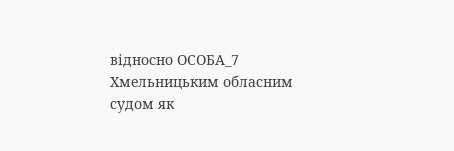відносно ОСОБА_7 Хмельницьким обласним судом як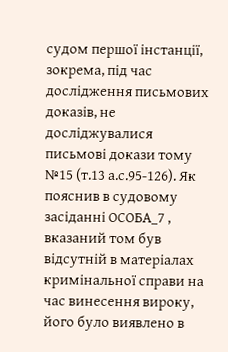судом першої інстанції, зокрема, під час дослідження письмових доказів, не досліджувалися письмові докази тому №15 (т.13 а.с.95-126). Як пояснив в судовому засіданні ОСОБА_7 , вказаний том був відсутній в матеріалах кримінальної справи на час винесення вироку, його було виявлено в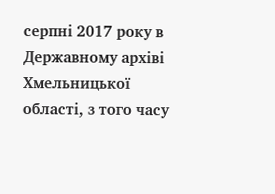серпні 2017 року в Державному архіві Хмельницької області, з того часу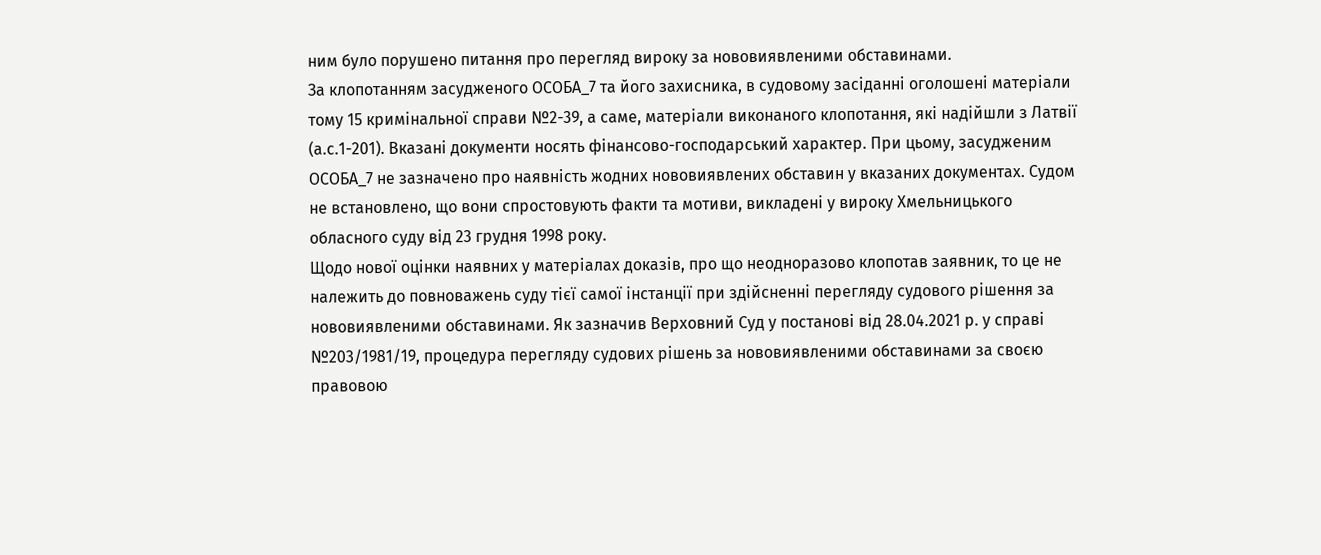ним було порушено питання про перегляд вироку за нововиявленими обставинами.
За клопотанням засудженого ОСОБА_7 та його захисника, в судовому засіданні оголошені матеріали тому 15 кримінальної справи №2-39, а саме, матеріали виконаного клопотання, які надійшли з Латвії (а.с.1-201). Вказані документи носять фінансово-господарський характер. При цьому, засудженим ОСОБА_7 не зазначено про наявність жодних нововиявлених обставин у вказаних документах. Судом не встановлено, що вони спростовують факти та мотиви, викладені у вироку Хмельницького обласного суду від 23 грудня 1998 року.
Щодо нової оцінки наявних у матеріалах доказів, про що неодноразово клопотав заявник, то це не належить до повноважень суду тієї самої інстанції при здійсненні перегляду судового рішення за нововиявленими обставинами. Як зазначив Верховний Суд у постанові від 28.04.2021 р. у справі №203/1981/19, процедура перегляду судових рішень за нововиявленими обставинами за своєю правовою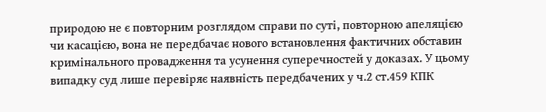природою не є повторним розглядом справи по суті, повторною апеляцією чи касацією, вона не передбачає нового встановлення фактичних обставин кримінального провадження та усунення суперечностей у доказах. У цьому випадку суд лише перевіряє наявність передбачених у ч.2 ст.459 КПК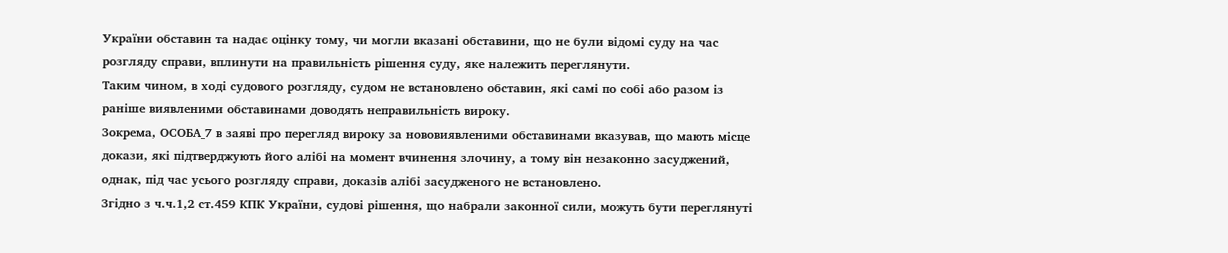України обставин та надає оцінку тому, чи могли вказані обставини, що не були відомі суду на час розгляду справи, вплинути на правильність рішення суду, яке належить переглянути.
Таким чином, в ході судового розгляду, судом не встановлено обставин, які самі по собі або разом із раніше виявленими обставинами доводять неправильність вироку.
Зокрема, ОСОБА_7 в заяві про перегляд вироку за нововиявленими обставинами вказував, що мають місце докази, які підтверджують його алібі на момент вчинення злочину, а тому він незаконно засуджений, однак, під час усього розгляду справи, доказів алібі засудженого не встановлено.
Згідно з ч.ч.1,2 ст.459 КПК України, судові рішення, що набрали законної сили, можуть бути переглянуті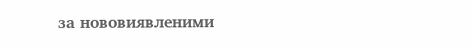за нововиявленими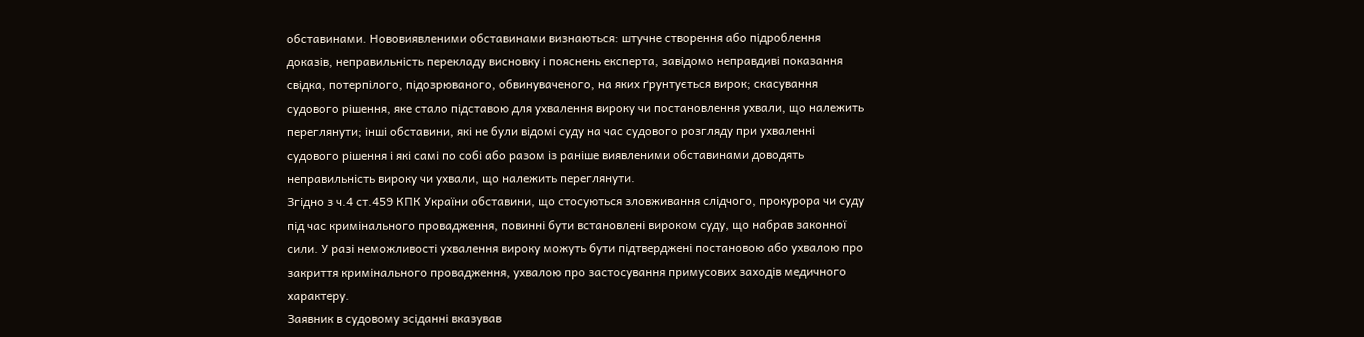обставинами. Нововиявленими обставинами визнаються: штучне створення або підроблення доказів, неправильність перекладу висновку і пояснень експерта, завідомо неправдиві показання свідка, потерпілого, підозрюваного, обвинуваченого, на яких ґрунтується вирок; скасування судового рішення, яке стало підставою для ухвалення вироку чи постановлення ухвали, що належить переглянути; інші обставини, які не були відомі суду на час судового розгляду при ухваленні судового рішення і які самі по собі або разом із раніше виявленими обставинами доводять неправильність вироку чи ухвали, що належить переглянути.
Згідно з ч.4 ст.459 КПК України обставини, що стосуються зловживання слідчого, прокурора чи суду під час кримінального провадження, повинні бути встановлені вироком суду, що набрав законної сили. У разі неможливості ухвалення вироку можуть бути підтверджені постановою або ухвалою про закриття кримінального провадження, ухвалою про застосування примусових заходів медичного характеру.
Заявник в судовому зсіданні вказував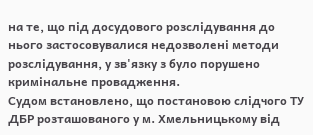на те, що під досудового розслідування до нього застосовувалися недозволені методи розслідування, у зв'язку з було порушено кримінальне провадження.
Судом встановлено, що постановою слідчого ТУ ДБР розташованого у м. Хмельницькому від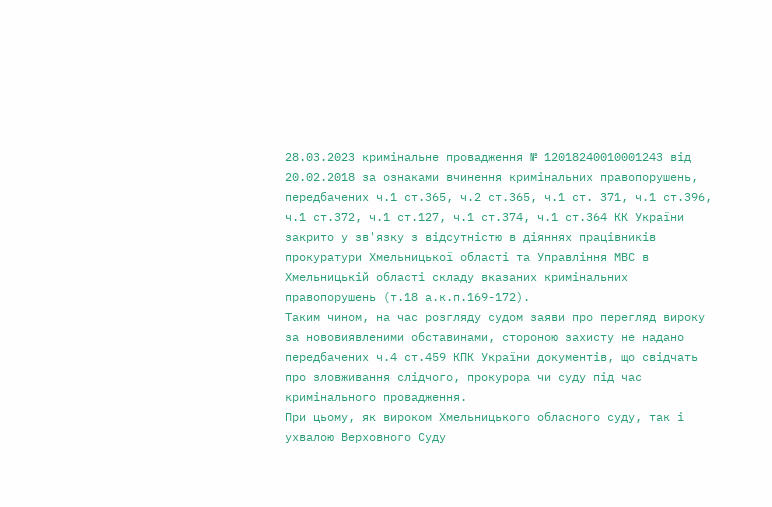28.03.2023 кримінальне провадження № 12018240010001243 від 20.02.2018 за ознаками вчинення кримінальних правопорушень, передбачених ч.1 ст.365, ч.2 ст.365, ч.1 ст. 371, ч.1 ст.396, ч.1 ст.372, ч.1 ст.127, ч.1 ст.374, ч.1 ст.364 КК України закрито у зв'язку з відсутністю в діяннях працівників прокуратури Хмельницької області та Управління МВС в Хмельницькій області складу вказаних кримінальних правопорушень (т.18 а.к.п.169-172).
Таким чином, на час розгляду судом заяви про перегляд вироку за нововиявленими обставинами, стороною захисту не надано передбачених ч.4 ст.459 КПК України документів, що свідчать про зловживання слідчого, прокурора чи суду під час кримінального провадження.
При цьому, як вироком Хмельницького обласного суду, так і ухвалою Верховного Суду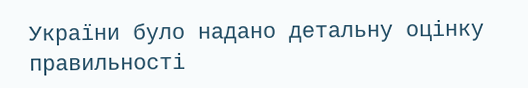України було надано детальну оцінку правильності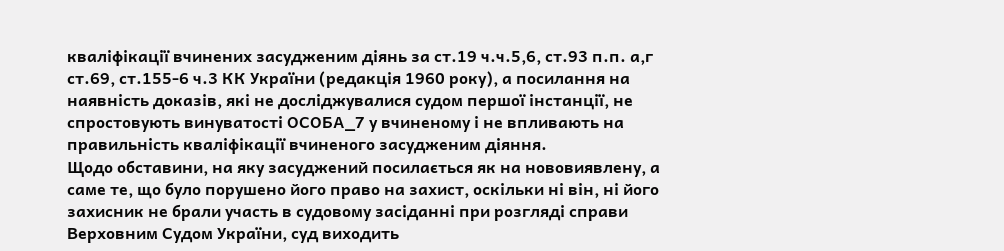кваліфікації вчинених засудженим діянь за ст.19 ч.ч.5,6, ст.93 п.п. а,г ст.69, ст.155-6 ч.3 КК України (редакція 1960 року), а посилання на наявність доказів, які не досліджувалися судом першої інстанції, не спростовують винуватості ОСОБА_7 у вчиненому і не впливають на правильність кваліфікації вчиненого засудженим діяння.
Щодо обставини, на яку засуджений посилається як на нововиявлену, а саме те, що було порушено його право на захист, оскільки ні він, ні його захисник не брали участь в судовому засіданні при розгляді справи Верховним Судом України, суд виходить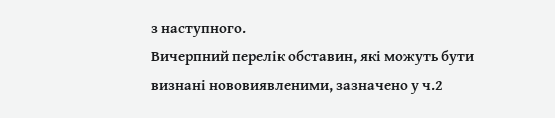з наступного.
Вичерпний перелік обставин, які можуть бути визнані нововиявленими, зазначено у ч.2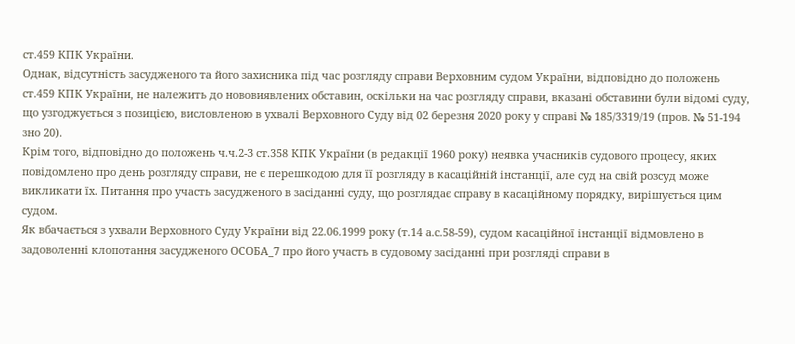ст.459 КПК України.
Однак, відсутність засудженого та його захисника під час розгляду справи Верховним судом України, відповідно до положень ст.459 КПК України, не належить до нововиявлених обставин, оскільки на час розгляду справи, вказані обставини були відомі суду, що узгоджується з позицією, висловленою в ухвалі Верховного Суду від 02 березня 2020 року у справі № 185/3319/19 (пров. № 51-194 зно 20).
Крім того, відповідно до положень ч.ч.2-3 ст.358 КПК України (в редакції 1960 року) неявка учасників судового процесу, яких повідомлено про день розгляду справи, не є перешкодою для її розгляду в касаційній інстанції, але суд на свій розсуд може викликати їх. Питання про участь засудженого в засіданні суду, що розглядає справу в касаційному порядку, вирішується цим судом.
Як вбачається з ухвали Верховного Суду України від 22.06.1999 року (т.14 а.с.58-59), судом касаційної інстанції відмовлено в задоволенні клопотання засудженого ОСОБА_7 про його участь в судовому засіданні при розгляді справи в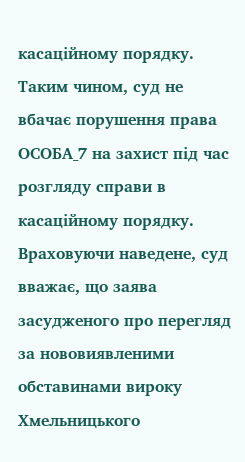касаційному порядку.
Таким чином, суд не вбачає порушення права ОСОБА_7 на захист під час розгляду справи в касаційному порядку.
Враховуючи наведене, суд вважає, що заява засудженого про перегляд за нововиявленими обставинами вироку Хмельницького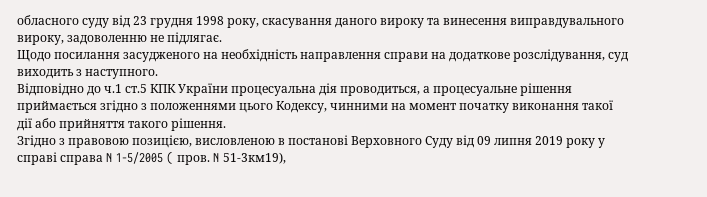обласного суду від 23 грудня 1998 року, скасування даного вироку та винесення виправдувального вироку, задоволенню не підлягає.
Щодо посилання засудженого на необхідність направлення справи на додаткове розслідування, суд виходить з наступного.
Відповідно до ч.1 ст.5 КПК України процесуальна дія проводиться, а процесуальне рішення приймається згідно з положеннями цього Кодексу, чинними на момент початку виконання такої дії або прийняття такого рішення.
Згідно з правовою позицією, висловленою в постанові Верховного Суду від 09 липня 2019 року у справі справа N 1-5/2005 ( пров. N 51-3км19),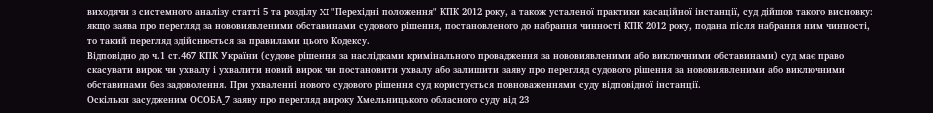виходячи з системного аналізу статті 5 та розділу XI "Перехідні положення" КПК 2012 року, а також усталеної практики касаційної інстанції, суд дійшов такого висновку: якщо заява про перегляд за нововиявленими обставинами судового рішення, постановленого до набрання чинності КПК 2012 року, подана після набрання ним чинності, то такий перегляд здійснюється за правилами цього Кодексу.
Відповідно до ч.1 ст.467 КПК України (судове рішення за наслідками кримінального провадження за нововиявленими або виключними обставинами) суд має право скасувати вирок чи ухвалу і ухвалити новий вирок чи постановити ухвалу або залишити заяву про перегляд судового рішення за нововиявленими або виключними обставинами без задоволення. При ухваленні нового судового рішення суд користується повноваженнями суду відповідної інстанції.
Оскільки засудженим ОСОБА_7 заяву про перегляд вироку Хмельницького обласного суду від 23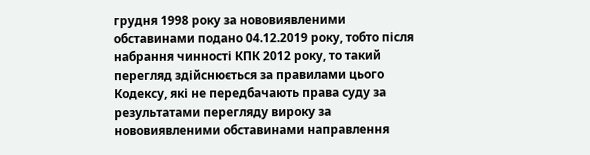грудня 1998 року за нововиявленими обставинами подано 04.12.2019 року, тобто після набрання чинності КПК 2012 року, то такий перегляд здійснюється за правилами цього Кодексу, які не передбачають права суду за результатами перегляду вироку за нововиявленими обставинами направлення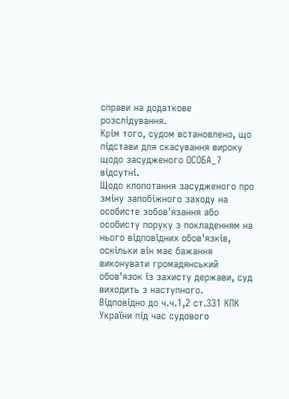справи на додаткове розслідування.
Крім того, судом встановлено, що підстави для скасування вироку щодо засудженого ОСОБА_7 відсутні.
Щодо клопотання засудженого про зміну запобіжного заходу на особисте зобов'язання або особисту поруку з покладенням на нього відповідних обов'язків, оскільки він має бажання виконувати громадянський обов'язок із захисту держави, суд виходить з наступного.
Відповідно до ч.ч.1,2 ст.331 КПК України під час судового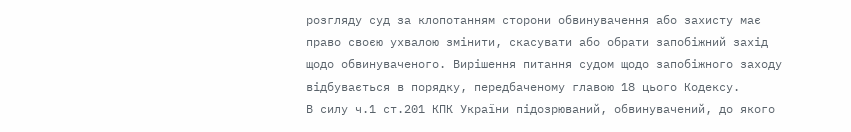розгляду суд за клопотанням сторони обвинувачення або захисту має право своєю ухвалою змінити, скасувати або обрати запобіжний захід щодо обвинуваченого. Вирішення питання судом щодо запобіжного заходу відбувається в порядку, передбаченому главою 18 цього Кодексу.
В силу ч.1 ст.201 КПК України підозрюваний, обвинувачений, до якого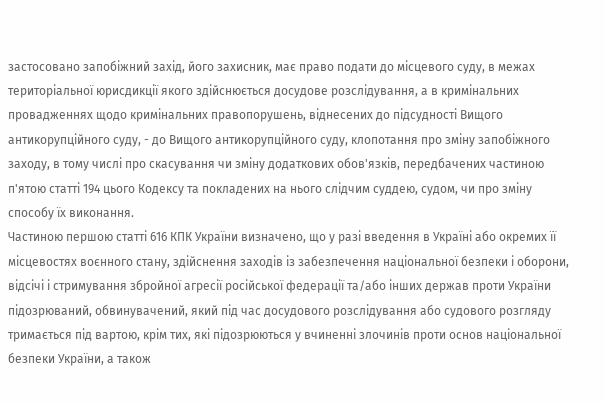застосовано запобіжний захід, його захисник, має право подати до місцевого суду, в межах територіальної юрисдикції якого здійснюється досудове розслідування, а в кримінальних провадженнях щодо кримінальних правопорушень, віднесених до підсудності Вищого антикорупційного суду, - до Вищого антикорупційного суду, клопотання про зміну запобіжного заходу, в тому числі про скасування чи зміну додаткових обов'язків, передбачених частиною п'ятою статті 194 цього Кодексу та покладених на нього слідчим суддею, судом, чи про зміну способу їх виконання.
Частиною першою статті 616 КПК України визначено, що у разі введення в Україні або окремих її місцевостях воєнного стану, здійснення заходів із забезпечення національної безпеки і оборони, відсічі і стримування збройної агресії російської федерації та/або інших держав проти України підозрюваний, обвинувачений, який під час досудового розслідування або судового розгляду тримається під вартою, крім тих, які підозрюються у вчиненні злочинів проти основ національної безпеки України, а також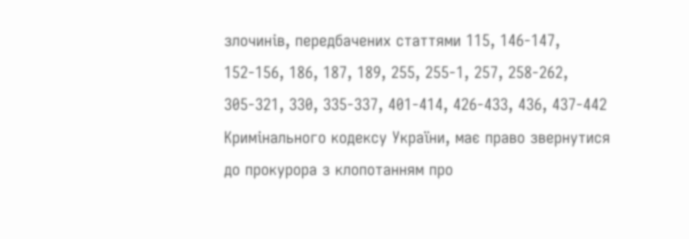злочинів, передбачених статтями 115, 146-147, 152-156, 186, 187, 189, 255, 255-1, 257, 258-262, 305-321, 330, 335-337, 401-414, 426-433, 436, 437-442 Кримінального кодексу України, має право звернутися до прокурора з клопотанням про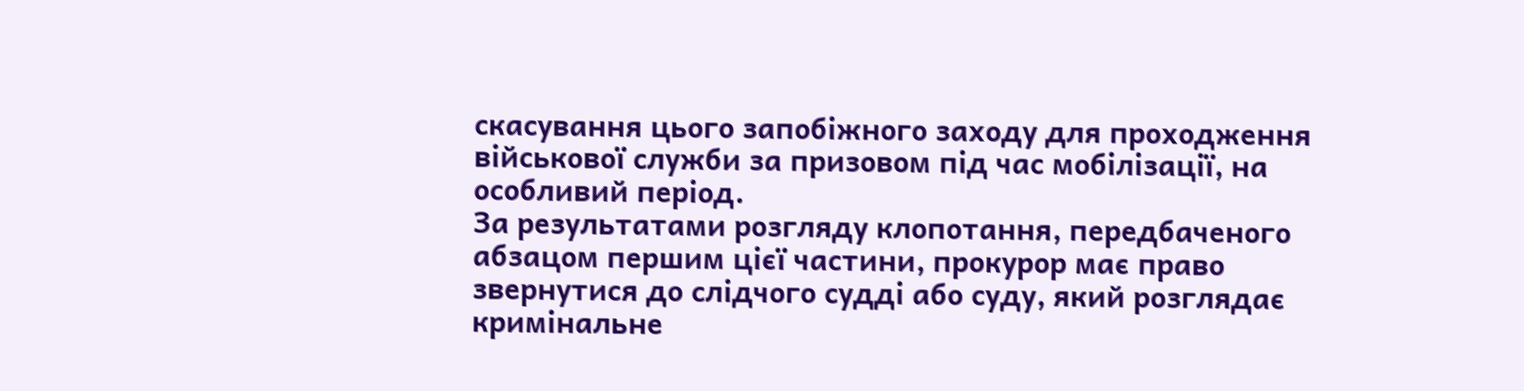скасування цього запобіжного заходу для проходження військової служби за призовом під час мобілізації, на особливий період.
За результатами розгляду клопотання, передбаченого абзацом першим цієї частини, прокурор має право звернутися до слідчого судді або суду, який розглядає кримінальне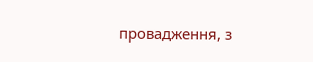провадження, з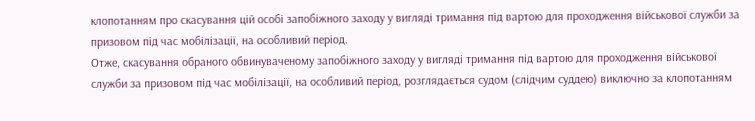клопотанням про скасування цій особі запобіжного заходу у вигляді тримання під вартою для проходження військової служби за призовом під час мобілізації, на особливий період.
Отже, скасування обраного обвинуваченому запобіжного заходу у вигляді тримання під вартою для проходження військової служби за призовом під час мобілізації, на особливий період, розглядається судом (слідчим суддею) виключно за клопотанням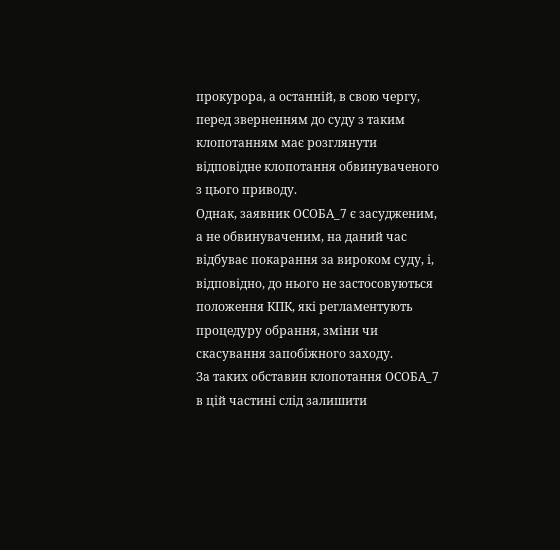прокурора, а останній, в свою чергу, перед зверненням до суду з таким клопотанням має розглянути відповідне клопотання обвинуваченого з цього приводу.
Однак, заявник ОСОБА_7 є засудженим, а не обвинуваченим, на даний час відбуває покарання за вироком суду, і, відповідно, до нього не застосовуються положення КПК, які регламентують процедуру обрання, зміни чи скасування запобіжного заходу.
За таких обставин клопотання ОСОБА_7 в цій частині слід залишити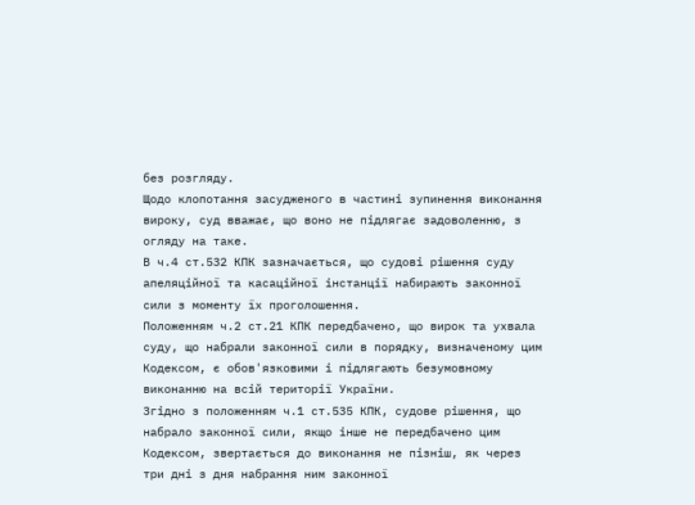без розгляду.
Щодо клопотання засудженого в частині зупинення виконання вироку, суд вважає, що воно не підлягає задоволенню, з огляду на таке.
В ч.4 ст.532 КПК зазначається, що судові рішення суду апеляційної та касаційної інстанції набирають законної сили з моменту їх проголошення.
Положенням ч.2 ст.21 КПК передбачено, що вирок та ухвала суду, що набрали законної сили в порядку, визначеному цим Кодексом, є обов'язковими і підлягають безумовному виконанню на всій території України.
Згідно з положенням ч.1 ст.535 КПК, судове рішення, що набрало законної сили, якщо інше не передбачено цим Кодексом, звертається до виконання не пізніш, як через три дні з дня набрання ним законної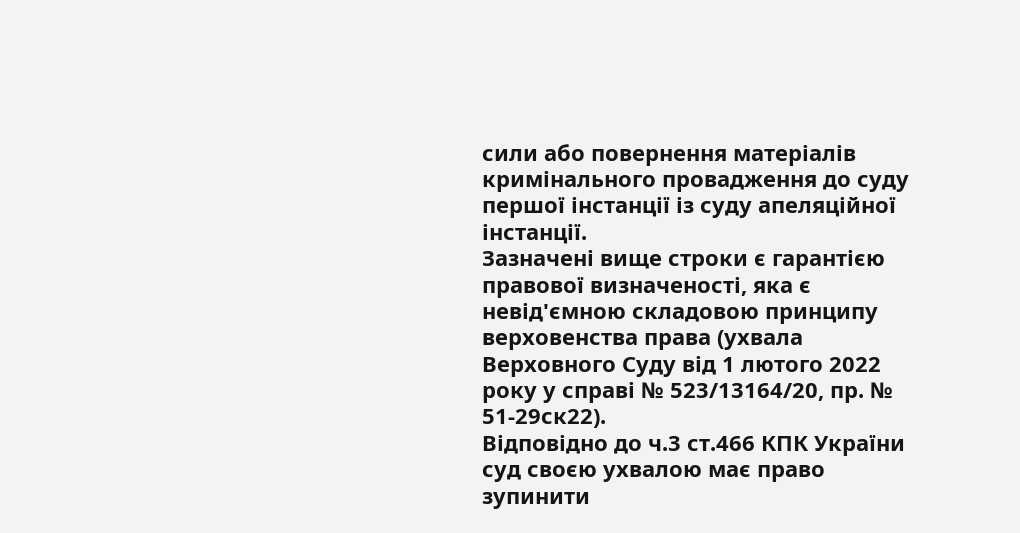сили або повернення матеріалів кримінального провадження до суду першої інстанції із суду апеляційної інстанції.
Зазначені вище строки є гарантією правової визначеності, яка є невід'ємною складовою принципу верховенства права (ухвала Верховного Суду від 1 лютого 2022 року у справі № 523/13164/20, пр. № 51-29ск22).
Відповідно до ч.3 ст.466 КПК України суд своєю ухвалою має право зупинити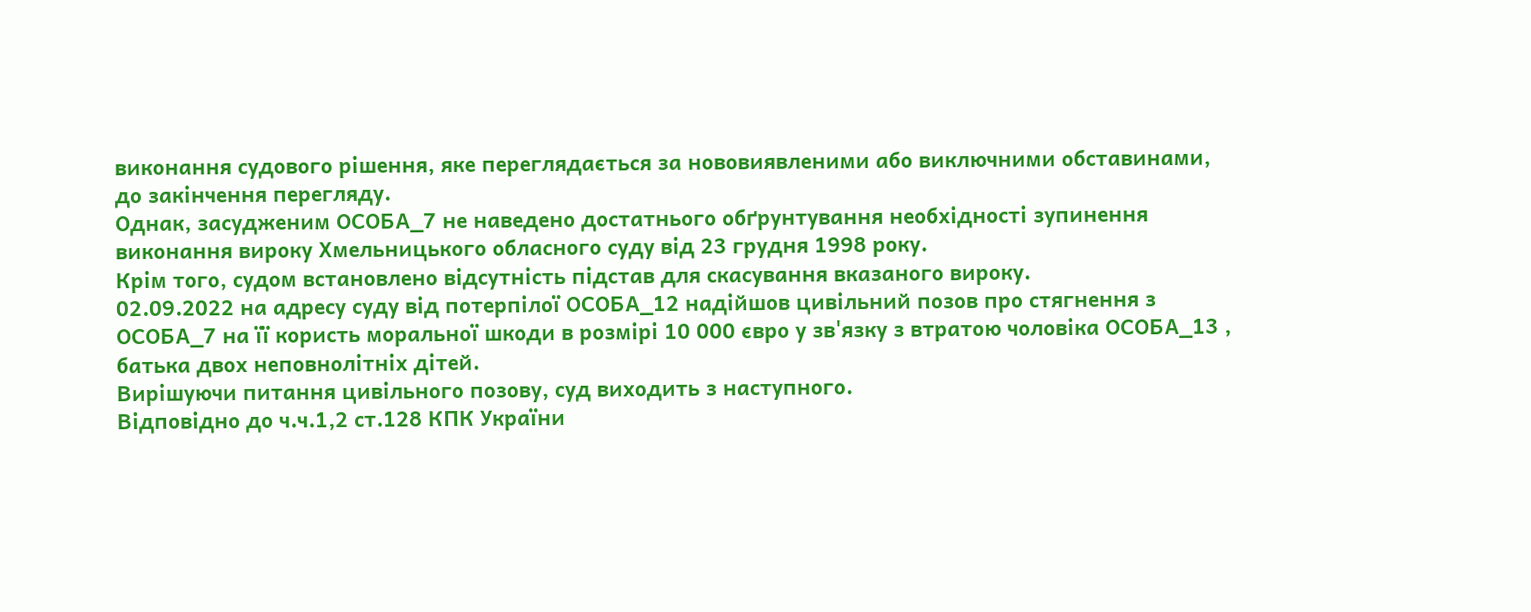виконання судового рішення, яке переглядається за нововиявленими або виключними обставинами, до закінчення перегляду.
Однак, засудженим ОСОБА_7 не наведено достатнього обґрунтування необхідності зупинення виконання вироку Хмельницького обласного суду від 23 грудня 1998 року.
Крім того, судом встановлено відсутність підстав для скасування вказаного вироку.
02.09.2022 на адресу суду від потерпілої ОСОБА_12 надійшов цивільний позов про стягнення з ОСОБА_7 на її користь моральної шкоди в розмірі 10 000 євро у зв'язку з втратою чоловіка ОСОБА_13 , батька двох неповнолітніх дітей.
Вирішуючи питання цивільного позову, суд виходить з наступного.
Відповідно до ч.ч.1,2 ст.128 КПК України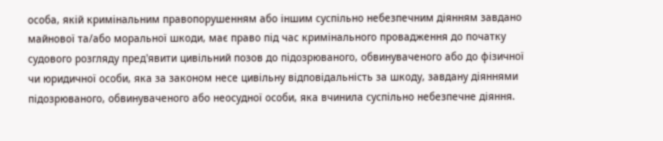особа, якій кримінальним правопорушенням або іншим суспільно небезпечним діянням завдано майнової та/або моральної шкоди, має право під час кримінального провадження до початку судового розгляду пред'явити цивільний позов до підозрюваного, обвинуваченого або до фізичної чи юридичної особи, яка за законом несе цивільну відповідальність за шкоду, завдану діяннями підозрюваного, обвинуваченого або неосудної особи, яка вчинила суспільно небезпечне діяння.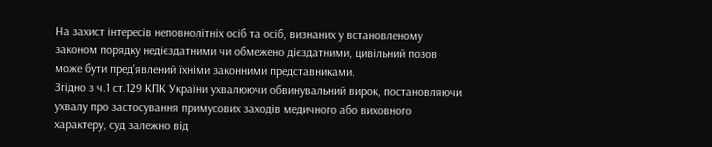На захист інтересів неповнолітніх осіб та осіб, визнаних у встановленому законом порядку недієздатними чи обмежено дієздатними, цивільний позов може бути пред'явлений їхніми законними представниками.
Згідно з ч.1 ст.129 КПК України ухвалюючи обвинувальний вирок, постановляючи ухвалу про застосування примусових заходів медичного або виховного характеру, суд залежно від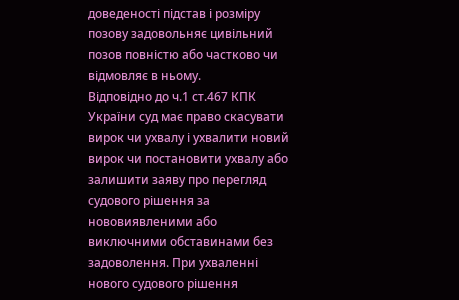доведеності підстав і розміру позову задовольняє цивільний позов повністю або частково чи відмовляє в ньому.
Відповідно до ч.1 ст.467 КПК України суд має право скасувати вирок чи ухвалу і ухвалити новий вирок чи постановити ухвалу або залишити заяву про перегляд судового рішення за нововиявленими або виключними обставинами без задоволення. При ухваленні нового судового рішення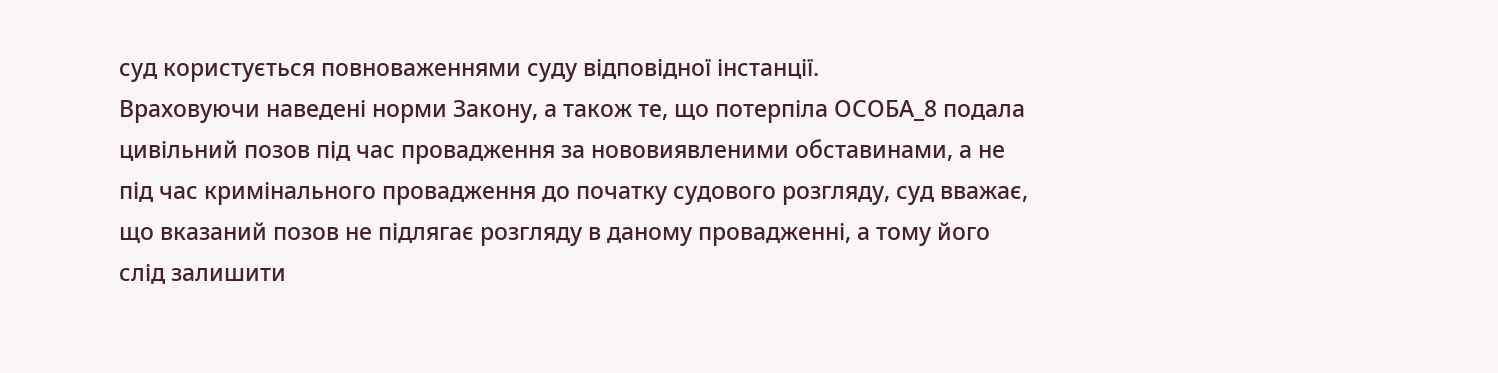суд користується повноваженнями суду відповідної інстанції.
Враховуючи наведені норми Закону, а також те, що потерпіла ОСОБА_8 подала цивільний позов під час провадження за нововиявленими обставинами, а не під час кримінального провадження до початку судового розгляду, суд вважає, що вказаний позов не підлягає розгляду в даному провадженні, а тому його слід залишити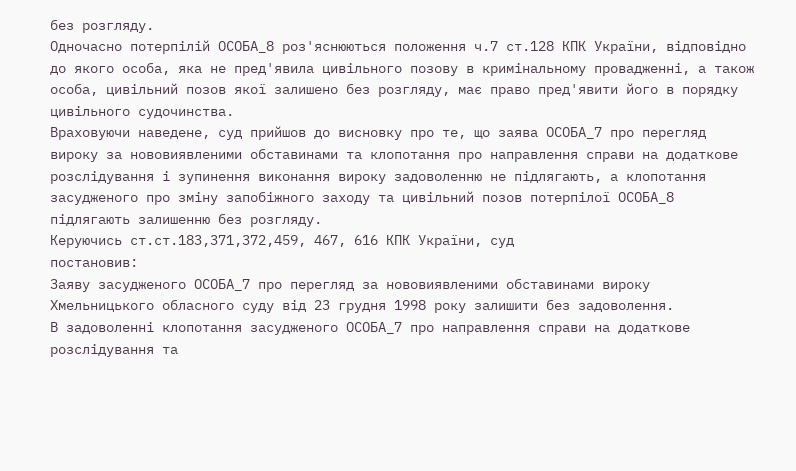без розгляду.
Одночасно потерпілій ОСОБА_8 роз'яснюються положення ч.7 ст.128 КПК України, відповідно до якого особа, яка не пред'явила цивільного позову в кримінальному провадженні, а також особа, цивільний позов якої залишено без розгляду, має право пред'явити його в порядку цивільного судочинства.
Враховуючи наведене, суд прийшов до висновку про те, що заява ОСОБА_7 про перегляд вироку за нововиявленими обставинами та клопотання про направлення справи на додаткове розслідування і зупинення виконання вироку задоволенню не підлягають, а клопотання засудженого про зміну запобіжного заходу та цивільний позов потерпілої ОСОБА_8 підлягають залишенню без розгляду.
Керуючись ст.ст.183,371,372,459, 467, 616 КПК України, суд
постановив:
Заяву засудженого ОСОБА_7 про перегляд за нововиявленими обставинами вироку Хмельницького обласного суду від 23 грудня 1998 року залишити без задоволення.
В задоволенні клопотання засудженого ОСОБА_7 про направлення справи на додаткове розслідування та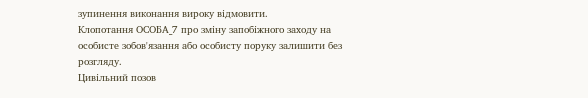зупинення виконання вироку відмовити.
Клопотання ОСОБА_7 про зміну запобіжного заходу на особисте зобов'язання або особисту поруку залишити без розгляду.
Цивільний позов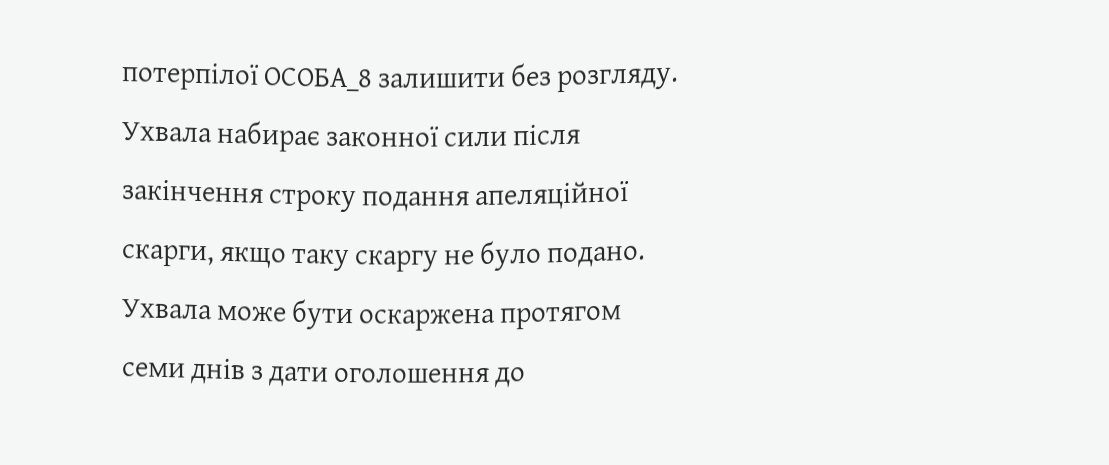потерпілої ОСОБА_8 залишити без розгляду.
Ухвала набирає законної сили після закінчення строку подання апеляційної скарги, якщо таку скаргу не було подано.
Ухвала може бути оскаржена протягом семи днів з дати оголошення до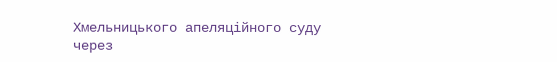Хмельницького апеляційного суду через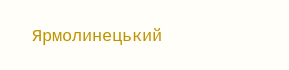Ярмолинецький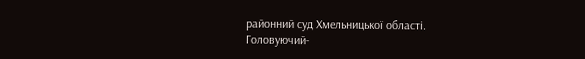районний суд Хмельницької області.
Головуючий-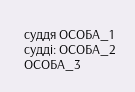суддя ОСОБА_1
судді: ОСОБА_2
ОСОБА_3